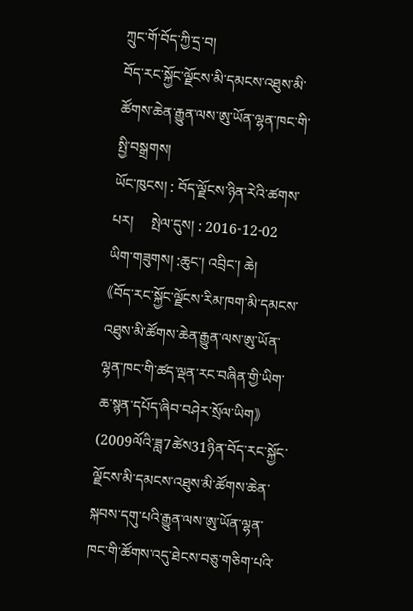ཀྲུང་གོ་བོད་ཀྱི་དྲ་བ།
བོད་རང་སྐྱོང་ལྗོངས་མི་དམངས་འཐུས་མི་ཚོགས་ཆེན་རྒྱུན་ལས་ཨུ་ཡོན་ལྷན་ཁང་གི་སྤྱི་བསྒྲགས།
ཡོང་ཁུངས། : བོད་ལྗོངས་ཉིན་རེའི་ཚགས་པར།     སྤེལ་དུས། : 2016-12-02
ཡིག་གཟུགས། :ཆུང་། འབྲིང་། ཆེ།
《བོད་རང་སྐྱོང་ལྗོངས་རིམ་ཁག་མི་དམངས་འཐུས་མི་ཚོགས་ཆེན་རྒྱུན་ལས་ཨུ་ཡོན་ལྷན་ཁང་གི་ཚད་ལྡན་རང་བཞིན་གྱི་ཡིག་ཆ་སྙན་དཔོད་ཞིབ་བཤེར་སྲོལ་ཡིག》
(2009ལོའི་ཟླ7ཚེས31ཉིན་བོད་རང་སྐྱོང་ལྗོངས་མི་དམངས་འཐུས་མི་ཚོགས་ཆེན་སྐབས་དགུ་པའི་རྒྱུན་ལས་ཨུ་ཡོན་ལྷན་ཁང་གི་ཚོགས་འདུ་ཐེངས་བཅུ་གཅིག་པའི་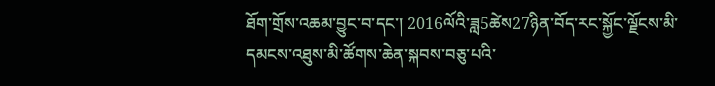ཐོག་གྲོས་འཆམ་བྱུང་བ་དང་། 2016ལོའི་ཟླ5ཚེས27ཉིན་བོད་རང་སྐྱོང་ལྗོངས་མི་དམངས་འཐུས་མི་ཚོགས་ཆེན་སྐབས་བཅུ་པའི་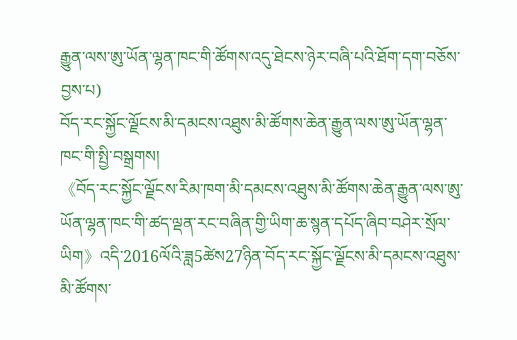རྒྱུན་ལས་ཨུ་ཡོན་ལྷན་ཁང་གི་ཚོགས་འདུ་ཐེངས་ཉེར་བཞི་པའི་ཐོག་དག་བཅོས་བྱས་པ)
བོད་རང་སྐྱོང་ལྗོངས་མི་དམངས་འཐུས་མི་ཚོགས་ཆེན་རྒྱུན་ལས་ཨུ་ཡོན་ལྷན་ཁང་གི་སྤྱི་བསྒྲགས།
《བོད་རང་སྐྱོང་ལྗོངས་རིམ་ཁག་མི་དམངས་འཐུས་མི་ཚོགས་ཆེན་རྒྱུན་ལས་ཨུ་ཡོན་ལྷན་ཁང་གི་ཚད་ལྡན་རང་བཞིན་གྱི་ཡིག་ཆ་སྙན་དཔོད་ཞིབ་བཤེར་སྲོལ་ཡིག》འདི་2016ལོའི་ཟླ5ཚེས27ཉིན་བོད་རང་སྐྱོང་ལྗོངས་མི་དམངས་འཐུས་མི་ཚོགས་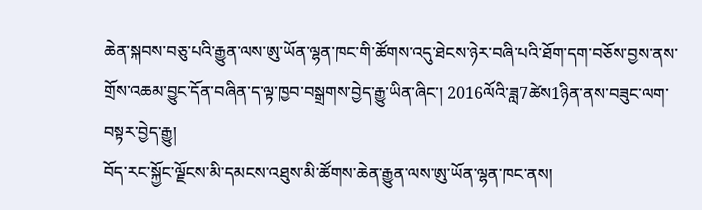ཆེན་སྐབས་བཅུ་པའི་རྒྱུན་ལས་ཨུ་ཡོན་ལྷན་ཁང་གི་ཚོགས་འདུ་ཐེངས་ཉེར་བཞི་པའི་ཐོག་དག་བཅོས་བྱས་ནས་གྲོས་འཆམ་བྱུང་དོན་བཞིན་ད་ལྟ་ཁྱབ་བསྒྲགས་བྱེད་རྒྱུ་ཡིན་ཞིང་། 2016ལོའི་ཟླ7ཚེས1ཉིན་ནས་བཟུང་ལག་བསྟར་བྱེད་རྒྱུ།
བོད་རང་སྐྱོང་ལྗོངས་མི་དམངས་འཐུས་མི་ཚོགས་ཆེན་རྒྱུན་ལས་ཨུ་ཡོན་ལྷན་ཁང་ནས།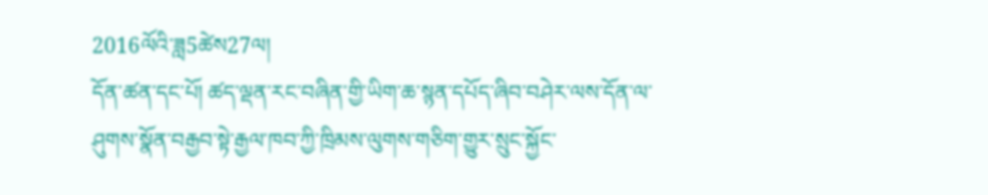2016ལོའི་ཟླ5ཚེས27ལ།
དོན་ཚན་དང་པོ། ཚད་ལྡན་རང་བཞིན་གྱི་ཡིག་ཆ་སྙན་དཔོད་ཞིབ་བཤེར་ལས་དོན་ལ་ཤུགས་སྣོན་བརྒྱབ་སྟེ་རྒྱལ་ཁབ་ཀྱི་ཁྲིམས་ལུགས་གཅིག་གྱུར་སྲུང་སྐྱོང་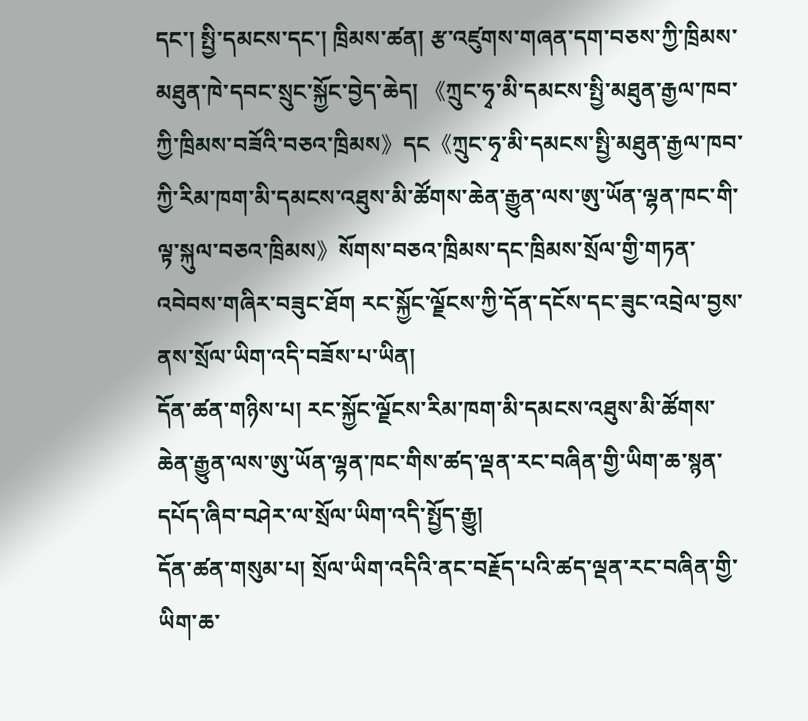དང་། སྤྱི་དམངས་དང་། ཁྲིམས་ཚན། རྩ་འཛུགས་གཞན་དག་བཅས་ཀྱི་ཁྲིམས་མཐུན་ཁེ་དབང་སྲུང་སྐྱོང་བྱེད་ཆེད། 《ཀྲུང་ཧྭ་མི་དམངས་སྤྱི་མཐུན་རྒྱལ་ཁབ་ཀྱི་ཁྲིམས་བཟོའི་བཅའ་ཁྲིམས》དང《ཀྲུང་ཧྭ་མི་དམངས་སྤྱི་མཐུན་རྒྱལ་ཁབ་ཀྱི་རིམ་ཁག་མི་དམངས་འཐུས་མི་ཚོགས་ཆེན་རྒྱུན་ལས་ཨུ་ཡོན་ལྷན་ཁང་གི་ལྟ་སྐུལ་བཅའ་ཁྲིམས》སོགས་བཅའ་ཁྲིམས་དང་ཁྲིམས་སྲོལ་གྱི་གཏན་འབེབས་གཞིར་བཟུང་ཐོག རང་སྐྱོང་ལྗོངས་ཀྱི་དོན་དངོས་དང་ཟུང་འབྲེལ་བྱས་ནས་སྲོལ་ཡིག་འདི་བཟོས་པ་ཡིན།
དོན་ཚན་གཉིས་པ། རང་སྐྱོང་ལྗོངས་རིམ་ཁག་མི་དམངས་འཐུས་མི་ཚོགས་ཆེན་རྒྱུན་ལས་ཨུ་ཡོན་ལྷན་ཁང་གིས་ཚད་ལྡན་རང་བཞིན་གྱི་ཡིག་ཆ་སྙན་དཔོད་ཞིབ་བཤེར་ལ་སྲོལ་ཡིག་འདི་སྤྱོད་རྒྱུ།
དོན་ཚན་གསུམ་པ། སྲོལ་ཡིག་འདིའི་ནང་བརྗོད་པའི་ཚད་ལྡན་རང་བཞིན་གྱི་ཡིག་ཆ་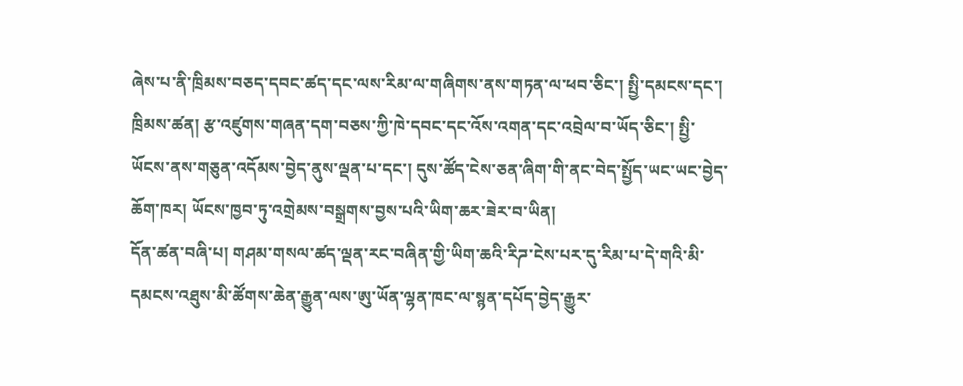ཞེས་པ་ནི་ཁྲིམས་བཅད་དབང་ཚད་དང་ལས་རིམ་ལ་གཞིགས་ནས་གཏན་ལ་ཕབ་ཅིང་། སྤྱི་དམངས་དང་། ཁྲིམས་ཚན། རྩ་འཛུགས་གཞན་དག་བཅས་ཀྱི་ཁེ་དབང་དང་འོས་འགན་དང་འབྲེལ་བ་ཡོད་ཅིང་། སྤྱི་ཡོངས་ནས་གཅུན་འདོམས་བྱེད་ནུས་ལྡན་པ་དང་། དུས་ཚོད་ངེས་ཅན་ཞིག་གི་ནང་བེད་སྤྱོད་ཡང་ཡང་བྱེད་ཆོག་ཁར། ཡོངས་ཁྱབ་ཏུ་འགྲེམས་བསྒྲགས་བྱས་པའི་ཡིག་ཆར་ཟེར་བ་ཡིན།
དོན་ཚན་བཞི་པ། གཤམ་གསལ་ཚད་ལྡན་རང་བཞིན་གྱི་ཡིག་ཆའི་རིཌ་ངེས་པར་དུ་རིམ་པ་དེ་གའི་མི་དམངས་འཐུས་མི་ཚོགས་ཆེན་རྒྱུན་ལས་ཨུ་ཡོན་ལྷན་ཁང་ལ་སྙན་དཔོད་བྱེད་རྒྱུར་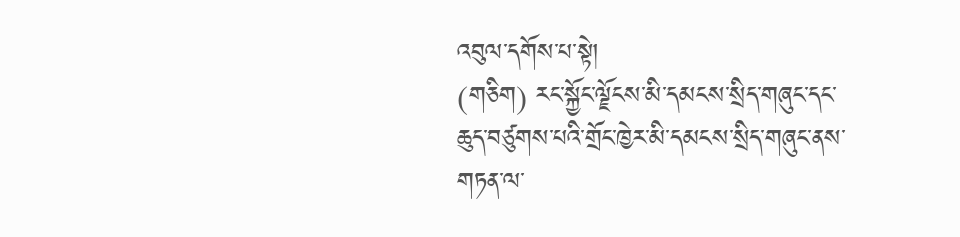འབུལ་དགོས་པ་སྟེ།
(གཅིག) རང་སྐྱོང་ལྗོངས་མི་དམངས་སྲིད་གཞུང་དང་ཆུད་བཙུགས་པའི་གྲོང་ཁྱེར་མི་དམངས་སྲིད་གཞུང་ནས་གཏན་ལ་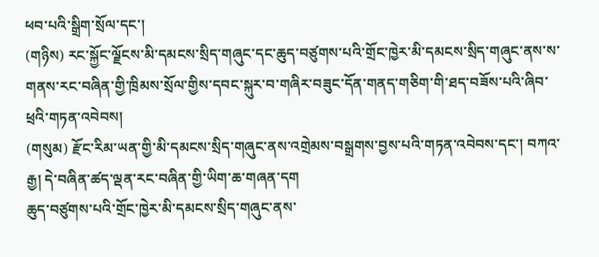ཕབ་པའི་སྒྲིག་སྲོལ་དང་།
(གཉིས) རང་སྐྱོང་ལྗོངས་མི་དམངས་སྲིད་གཞུང་དང་ཆུད་བཙུགས་པའི་གྲོང་ཁྱེར་མི་དམངས་སྲིད་གཞུང་ནས་ས་གནས་རང་བཞིན་གྱི་ཁྲིམས་སྲོལ་གྱིས་དབང་སྐུར་བ་གཞིར་བཟུང་དོན་གནད་གཅིག་གི་ཐད་བཟོས་པའི་ཞིབ་ཕྲའི་གཏན་འབེབས།
(གསུམ) རྫོང་རིམ་ཡན་གྱི་མི་དམངས་སྲིད་གཞུང་ནས་འགྲེམས་བསྒྲགས་བྱས་པའི་གཏན་འབེབས་དང་། བཀའ་རྒྱ། དེ་བཞིན་ཚད་ལྡན་རང་བཞིན་གྱི་ཡིག་ཆ་གཞན་དག
ཆུད་བཙུགས་པའི་གྲོང་ཁྱེར་མི་དམངས་སྲིད་གཞུང་ནས་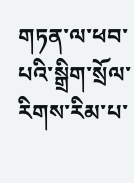གཏན་ལ་ཕབ་པའི་སྒྲིག་སྲོལ་རིགས་རིམ་པ་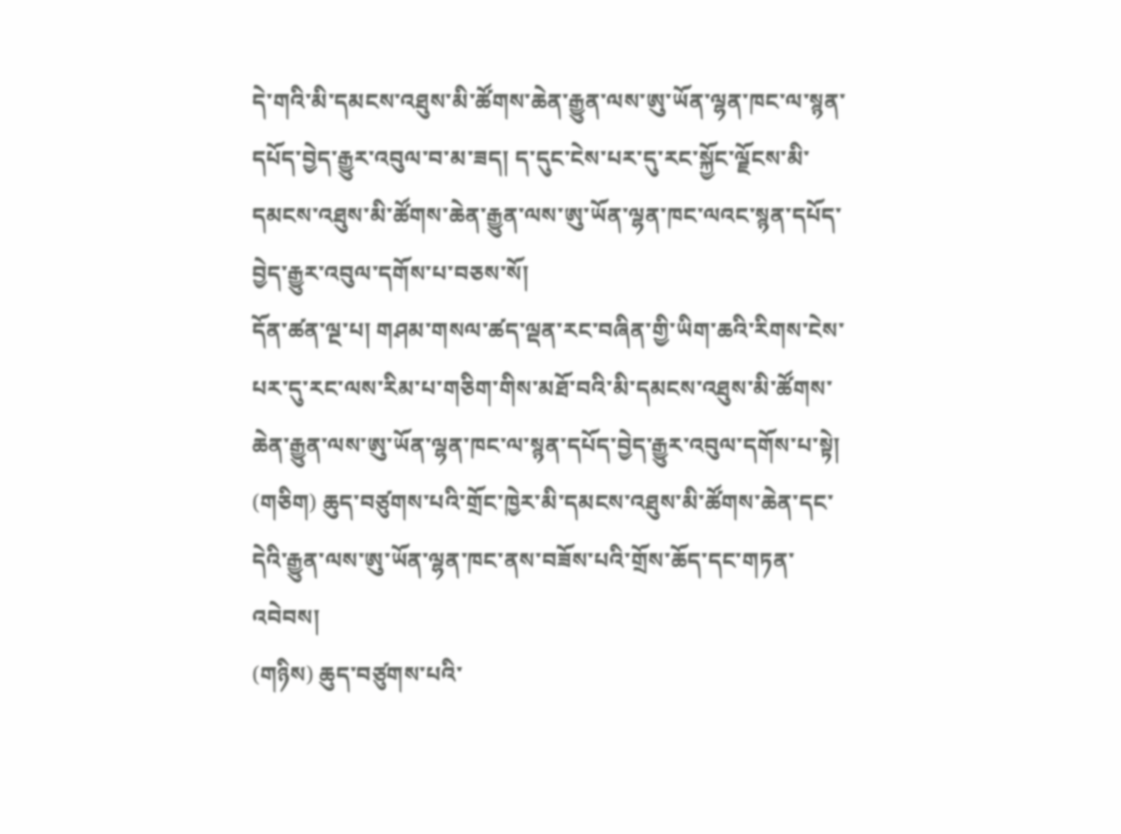དེ་གའི་མི་དམངས་འཐུས་མི་ཚོགས་ཆེན་རྒྱུན་ལས་ཨུ་ཡོན་ལྷན་ཁང་ལ་སྙན་དཔོད་བྱེད་རྒྱུར་འབུལ་བ་མ་ཟད། ད་དུང་ངེས་པར་དུ་རང་སྐྱོང་ལྗོངས་མི་དམངས་འཐུས་མི་ཚོགས་ཆེན་རྒྱུན་ལས་ཨུ་ཡོན་ལྷན་ཁང་ལའང་སྙན་དཔོད་བྱེད་རྒྱུར་འབུལ་དགོས་པ་བཅས་སོ།
དོན་ཚན་ལྔ་པ། གཤམ་གསལ་ཚད་ལྡན་རང་བཞིན་གྱི་ཡིག་ཆའི་རིགས་ངེས་པར་དུ་རང་ལས་རིམ་པ་གཅིག་གིས་མཐོ་བའི་མི་དམངས་འཐུས་མི་ཚོགས་ཆེན་རྒྱུན་ལས་ཨུ་ཡོན་ལྷན་ཁང་ལ་སྙན་དཔོད་བྱེད་རྒྱུར་འབུལ་དགོས་པ་སྟེ།
(གཅིག) ཆུད་བཙུགས་པའི་གྲོང་ཁྱེར་མི་དམངས་འཐུས་མི་ཚོགས་ཆེན་དང་དེའི་རྒྱུན་ལས་ཨུ་ཡོན་ལྷན་ཁང་ནས་བཟོས་པའི་གྲོས་ཆོད་དང་གཏན་འབེབས།
(གཉིས) ཆུད་བཙུགས་པའི་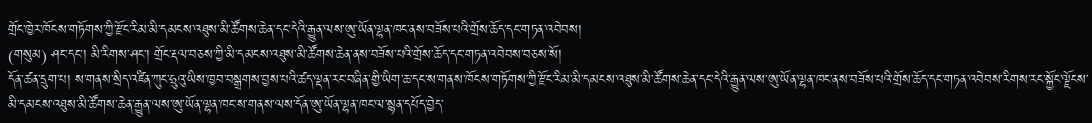གྲོང་ཁྱེར་ཁོངས་གཏོགས་ཀྱི་རྫོང་རིམ་མི་དམངས་འཐུས་མི་ཚོགས་ཆེན་དང་དེའི་རྒྱུན་ལས་ཨུ་ཡོན་ལྷན་ཁང་ནས་བཟོས་པའི་གྲོས་ཆོད་དང་གཏན་འབེབས།
(གསུམ) ཤང་དང་། མི་རིགས་ཤང་། གྲོང་རྡལ་བཅས་ཀྱི་མི་དམངས་འཐུས་མི་ཚོགས་ཆེན་ནས་བཟོས་པའི་གྲོས་ཆོད་དང་གཏན་འབེབས་བཅས་སོ།
དོན་ཚན་དྲུག་པ། ས་གནས་སྲིད་འཛིན་ཀུང་ཧྲུའུ་ཡིས་ཁྱབ་བསྒྲགས་བྱས་པའི་ཚད་ལྡན་རང་བཞིན་གྱི་ཡིག་ཆ་དང་ས་གནས་ཁོངས་གཏོགས་ཀྱི་རྫོང་རིམ་མི་དམངས་འཐུས་མི་ཚོགས་ཆེན་དང་དེའི་རྒྱུན་ལས་ཨུ་ཡོན་ལྷན་ཁང་ནས་བཟོས་པའི་གྲོས་ཆོད་དང་གཏན་འབེབས་རིགས་རང་སྐྱོང་ལྗོངས་མི་དམངས་འཐུས་མི་ཚོགས་ཆེན་རྒྱུན་ལས་ཨུ་ཡོན་ལྷན་ཁང་ས་གནས་ལས་དོན་ཨུ་ཡོན་ལྷན་ཁང་ལ་སྙན་དཔོད་བྱེད་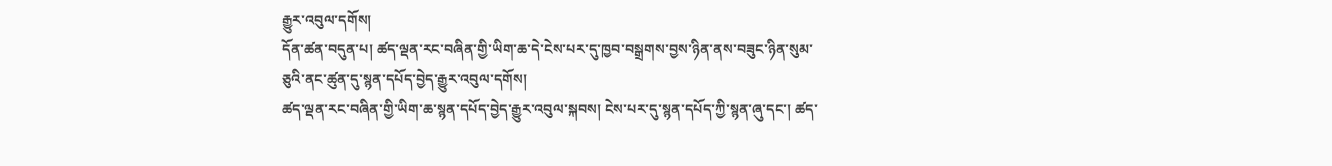རྒྱུར་འབུལ་དགོས།
དོན་ཚན་བདུན་པ། ཚད་ལྡན་རང་བཞིན་གྱི་ཡིག་ཆ་དེ་ངེས་པར་དུ་ཁྱབ་བསྒྲགས་བྱས་ཉིན་ནས་བཟུང་ཉིན་སུམ་ཅུའི་ནང་ཚུན་དུ་སྙན་དཔོད་བྱེད་རྒྱུར་འབུལ་དགོས།
ཚད་ལྡན་རང་བཞིན་གྱི་ཡིག་ཆ་སྙན་དཔོད་བྱེད་རྒྱུར་འབུལ་སྐབས། ངེས་པར་དུ་སྙན་དཔོད་ཀྱི་སྙན་ཞུ་དང་། ཚད་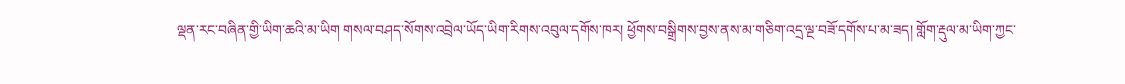ལྡན་རང་བཞིན་གྱི་ཡིག་ཆའི་མ་ཡིག གསལ་བཤད་སོགས་འབྲེལ་ཡོད་ཡིག་རིགས་འབུལ་དགོས་ཁར། ཕྱོགས་བསྒྲིགས་བྱས་ནས་མ་གཅིག་འདྲ་ལྔ་བཟོ་དགོས་པ་མ་ཟད། གློག་རྡུལ་མ་ཡིག་ཀྱང་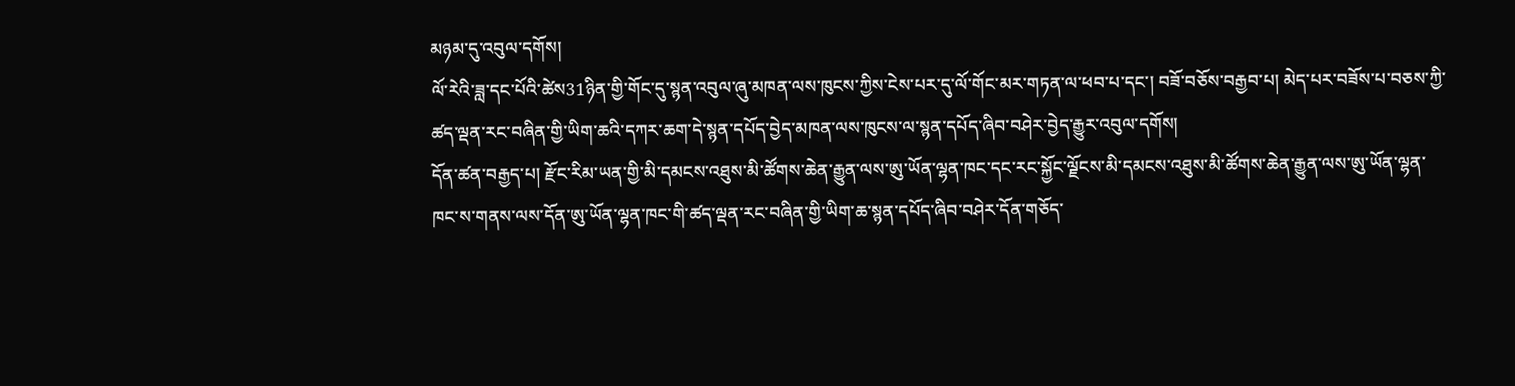མཉམ་དུ་འབུལ་དགོས།
ལོ་རེའི་ཟླ་དང་པོའི་ཚེས31ཉིན་གྱི་གོང་དུ་སྙན་འབུལ་ཞུ་མཁན་ལས་ཁུངས་ཀྱིས་ངེས་པར་དུ་ལོ་གོང་མར་གཏན་ལ་ཕབ་པ་དང་། བཟོ་བཅོས་བརྒྱབ་པ། མེད་པར་བཟོས་པ་བཅས་ཀྱི་ཚད་ལྡན་རང་བཞིན་གྱི་ཡིག་ཆའི་དཀར་ཆག་དེ་སྙན་དཔོད་བྱེད་མཁན་ལས་ཁུངས་ལ་སྙན་དཔོད་ཞིབ་བཤེར་བྱེད་རྒྱུར་འབུལ་དགོས།
དོན་ཚན་བརྒྱད་པ། རྫོང་རིམ་ཡན་གྱི་མི་དམངས་འཐུས་མི་ཚོགས་ཆེན་རྒྱུན་ལས་ཨུ་ཡོན་ལྷན་ཁང་དང་རང་སྐྱོང་ལྗོངས་མི་དམངས་འཐུས་མི་ཚོགས་ཆེན་རྒྱུན་ལས་ཨུ་ཡོན་ལྷན་ཁང་ས་གནས་ལས་དོན་ཨུ་ཡོན་ལྷན་ཁང་གི་ཚད་ལྡན་རང་བཞིན་གྱི་ཡིག་ཆ་སྙན་དཔོད་ཞིབ་བཤེར་དོན་གཅོད་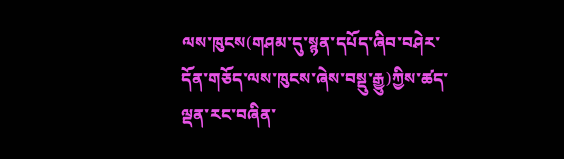ལས་ཁུངས(གཤམ་དུ་སྙན་དཔོད་ཞིབ་བཤེར་དོན་གཅོད་ལས་ཁུངས་ཞེས་བསྡུ་རྒྱུ)ཀྱིས་ཚད་ལྡན་རང་བཞིན་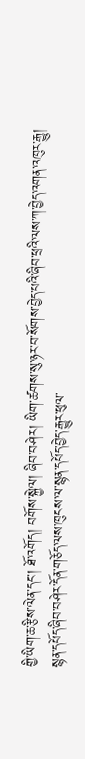གྱི་ཡིག་ཆ་རྩིས་ལེན་དང་། ཐོ་འགོད། བགོས་སྐྱེལ། ཞིབ་བཤེར། ཡིག་ཚགས་སུ་ཉར་བ་སོགས་བྱེད་པའི་ཞིབ་ཕྲའི་ལས་ཀ་བྱེད་འགན་འཁུར་རྒྱུ།
སྙན་དཔོད་ཞིབ་བཤེར་དོན་གཅོད་ལས་ཁུངས་ལ་སྙན་དཔོད་བྱེད་རྒྱུར་ཕུལ་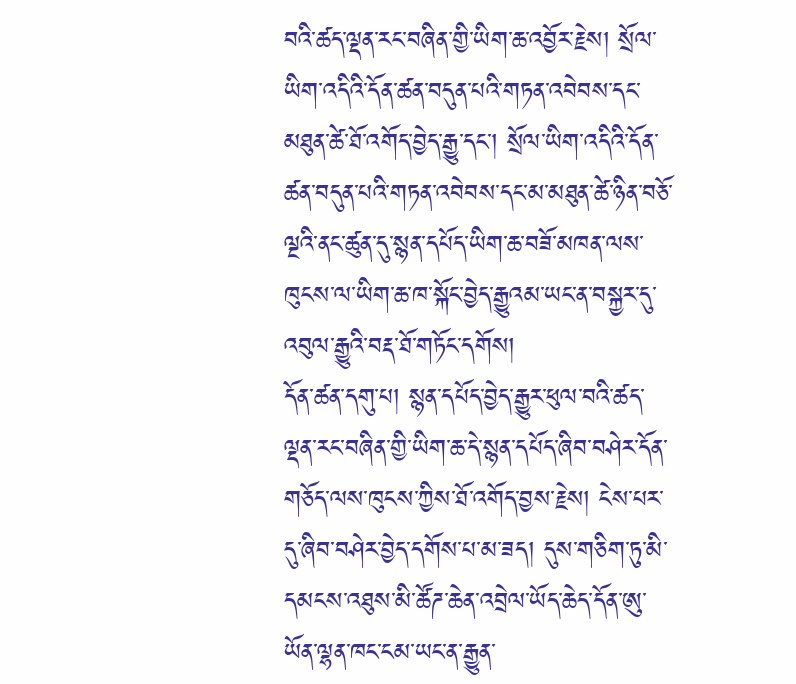བའི་ཚད་ལྡན་རང་བཞིན་གྱི་ཡིག་ཆ་འབྱོར་རྗེས། སྲོལ་ཡིག་འདིའི་དོན་ཚན་བདུན་པའི་གཏན་འབེབས་དང་མཐུན་ཚེ་ཐོ་འགོད་བྱེད་རྒྱུ་དང་། སྲོལ་ཡིག་འདིའི་དོན་ཚན་བདུན་པའི་གཏན་འབེབས་དང་མ་མཐུན་ཚེ་ཉིན་བཅོ་ལྔའི་ནང་ཚུན་དུ་སྙན་དཔོད་ཡིག་ཆ་བཟོ་མཁན་ལས་ཁུངས་ལ་ཡིག་ཆ་ཁ་སྐོང་བྱེད་རྒྱུའམ་ཡང་ན་བསྐྱར་དུ་འབུལ་རྒྱུའི་བརྡ་ཐོ་གཏོང་དགོས།
དོན་ཚན་དགུ་པ། སྙན་དཔོད་བྱེད་རྒྱུར་ཕུལ་བའི་ཚད་ལྡན་རང་བཞིན་གྱི་ཡིག་ཆ་དེ་སྙན་དཔོད་ཞིབ་བཤེར་དོན་གཅོད་ལས་ཁུངས་ཀྱིས་ཐོ་འགོད་བྱས་རྗེས། ངེས་པར་དུ་ཞིབ་བཤེར་བྱེད་དགོས་པ་མ་ཟད། དུས་གཅིག་ཏུ་མི་དམངས་འཐུས་མི་ཚོཌ་ཆེན་འབྲེལ་ཡོད་ཆེད་དོན་ཨུ་ཡོན་ལྷན་ཁང་ངམ་ཡང་ན་རྒྱུན་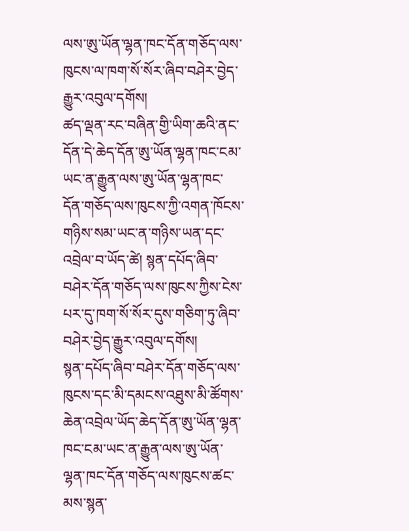ལས་ཨུ་ཡོན་ལྷན་ཁང་དོན་གཅོད་ལས་ཁུངས་ལ་ཁག་སོ་སོར་ཞིབ་བཤེར་བྱེད་རྒྱུར་འབུལ་དགོས།
ཚད་ལྡན་རང་བཞིན་གྱི་ཡིག་ཆའི་ནང་དོན་དེ་ཆེད་དོན་ཨུ་ཡོན་ལྷན་ཁང་ངམ་ཡང་ན་རྒྱུན་ལས་ཨུ་ཡོན་ལྷན་ཁང་དོན་གཅོད་ལས་ཁུངས་ཀྱི་འགན་ཁོངས་གཉིས་སམ་ཡང་ན་གཉིས་ཡན་དང་འབྲེལ་བ་ཡོད་ཚེ། སྙན་དཔོད་ཞིབ་བཤེར་དོན་གཅོད་ལས་ཁུངས་ཀྱིས་ངེས་པར་དུ་ཁག་སོ་སོར་དུས་གཅིག་ཏུ་ཞིབ་བཤེར་བྱེད་རྒྱུར་འབུལ་དགོས།
སྙན་དཔོད་ཞིབ་བཤེར་དོན་གཅོད་ལས་ཁུངས་དང་མི་དམངས་འཐུས་མི་ཚོགས་ཆེན་འབྲེལ་ཡོད་ཆེད་དོན་ཨུ་ཡོན་ལྷན་ཁང་ངམ་ཡང་ན་རྒྱུན་ལས་ཨུ་ཡོན་ལྷན་ཁང་དོན་གཅོད་ལས་ཁུངས་ཚང་མས་སྙན་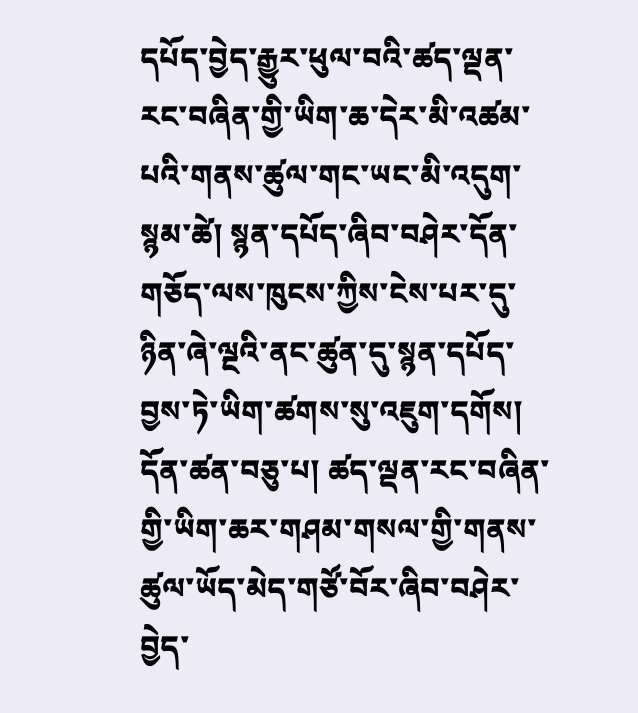དཔོད་བྱེད་རྒྱུར་ཕུལ་བའི་ཚད་ལྡན་རང་བཞིན་གྱི་ཡིག་ཆ་དེར་མི་འཚམ་པའི་གནས་ཚུལ་གང་ཡང་མི་འདུག་སྙམ་ཚེ། སྙན་དཔོད་ཞིབ་བཤེར་དོན་གཅོད་ལས་ཁུངས་ཀྱིས་ངེས་པར་དུ་ཉིན་ཞེ་ལྔའི་ནང་ཚུན་དུ་སྙན་དཔོད་བྱས་ཏེ་ཡིག་ཚགས་སུ་འཇུག་དགོས།
དོན་ཚན་བཅུ་པ། ཚད་ལྡན་རང་བཞིན་གྱི་ཡིག་ཆར་གཤམ་གསལ་གྱི་གནས་ཚུལ་ཡོད་མེད་གཙོ་བོར་ཞིབ་བཤེར་བྱེད་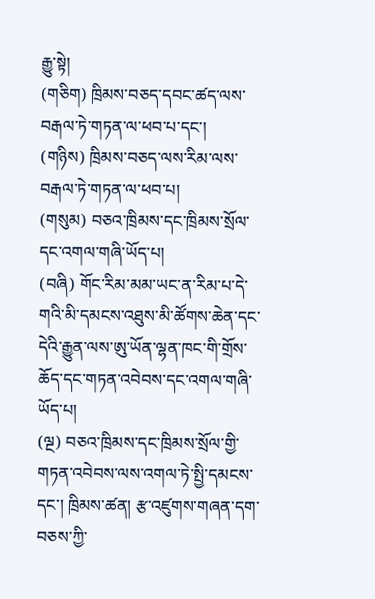རྒྱུ་སྟེ།
(གཅིག) ཁྲིམས་བཅད་དབང་ཚད་ལས་བརྒལ་ཏེ་གཏན་ལ་ཕབ་པ་དང་།
(གཉིས) ཁྲིམས་བཅད་ལས་རིམ་ལས་བརྒལ་ཏེ་གཏན་ལ་ཕབ་པ།
(གསུམ) བཅའ་ཁྲིམས་དང་ཁྲིམས་སྲོལ་དང་འགལ་གཞི་ཡོད་པ།
(བཞི) གོང་རིམ་མམ་ཡང་ན་རིམ་པ་དེ་གའི་མི་དམངས་འཐུས་མི་ཚོགས་ཆེན་དང་དེའི་རྒྱུན་ལས་ཨུ་ཡོན་ལྷན་ཁང་གི་གྲོས་ཆོད་དང་གཏན་འབེབས་དང་འགལ་གཞི་ཡོད་པ།
(ལྔ) བཅའ་ཁྲིམས་དང་ཁྲིམས་སྲོལ་གྱི་གཏན་འབེབས་ལས་འགལ་ཏེ་སྤྱི་དམངས་དང་། ཁྲིམས་ཚན། རྩ་འཛུགས་གཞན་དག་བཅས་ཀྱི་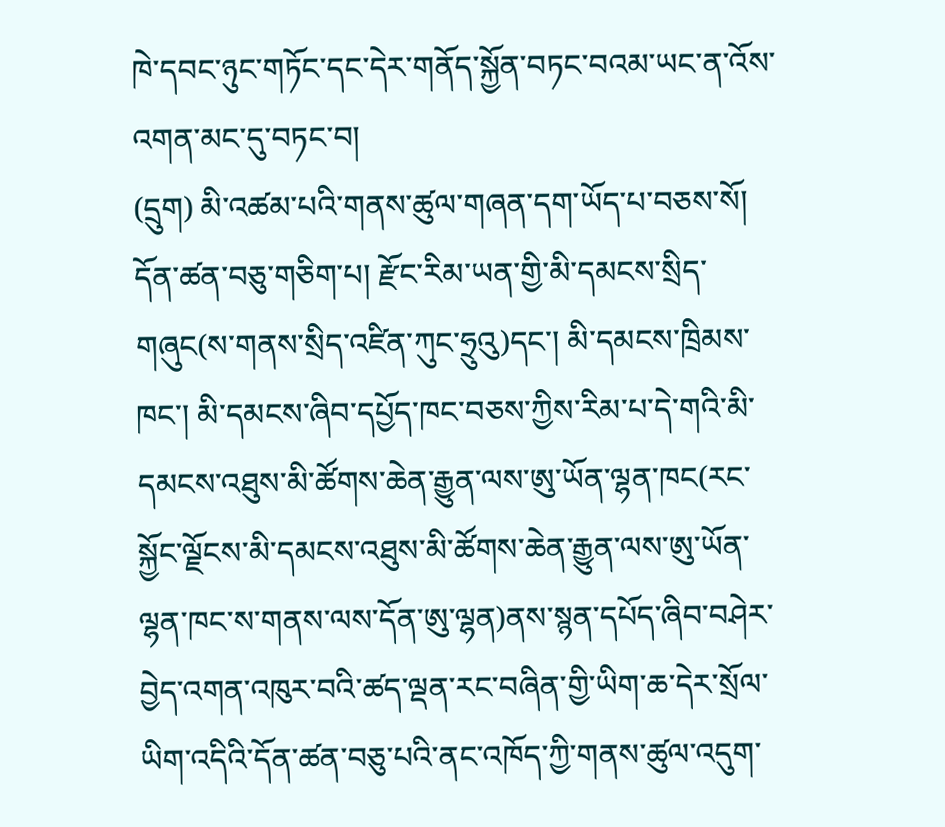ཁེ་དབང་ཉུང་གཏོང་དང་དེར་གནོད་སྐྱོན་བཏང་བའམ་ཡང་ན་འོས་འགན་མང་དུ་བཏང་བ།
(དྲུག) མི་འཚམ་པའི་གནས་ཚུལ་གཞན་དག་ཡོད་པ་བཅས་སོ།
དོན་ཚན་བཅུ་གཅིག་པ། རྫོང་རིམ་ཡན་གྱི་མི་དམངས་སྲིད་གཞུང(ས་གནས་སྲིད་འཛིན་ཀུང་ཧྲུའུ)དང་། མི་དམངས་ཁྲིམས་ཁང་། མི་དམངས་ཞིབ་དཔྱོད་ཁང་བཅས་ཀྱིས་རིམ་པ་དེ་གའི་མི་དམངས་འཐུས་མི་ཚོགས་ཆེན་རྒྱུན་ལས་ཨུ་ཡོན་ལྷན་ཁང(རང་སྐྱོང་ལྗོངས་མི་དམངས་འཐུས་མི་ཚོགས་ཆེན་རྒྱུན་ལས་ཨུ་ཡོན་ལྷན་ཁང་ས་གནས་ལས་དོན་ཨུ་ལྷན)ནས་སྙན་དཔོད་ཞིབ་བཤེར་བྱེད་འགན་འཁུར་བའི་ཚད་ལྡན་རང་བཞིན་གྱི་ཡིག་ཆ་དེར་སྲོལ་ཡིག་འདིའི་དོན་ཚན་བཅུ་པའི་ནང་འཁོད་ཀྱི་གནས་ཚུལ་འདུག་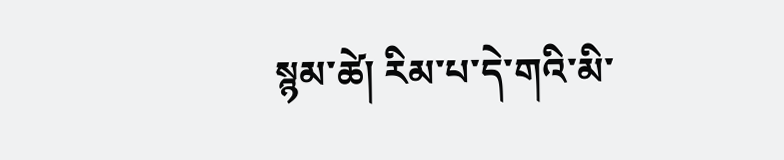སྙམ་ཚེ། རིམ་པ་དེ་གའི་མི་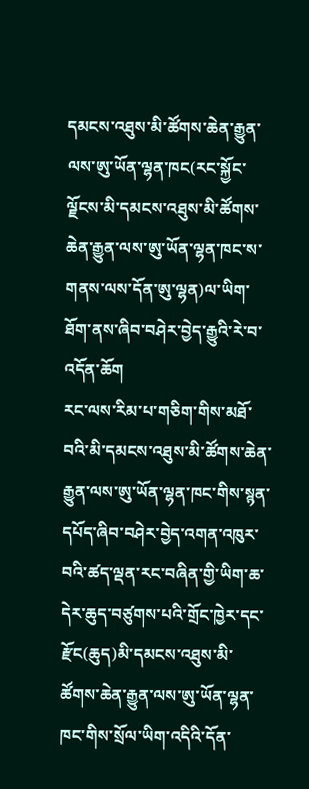དམངས་འཐུས་མི་ཚོགས་ཆེན་རྒྱུན་ལས་ཨུ་ཡོན་ལྷན་ཁང(རང་སྐྱོང་ལྗོངས་མི་དམངས་འཐུས་མི་ཚོགས་ཆེན་རྒྱུན་ལས་ཨུ་ཡོན་ལྷན་ཁང་ས་གནས་ལས་དོན་ཨུ་ལྷན)ལ་ཡིག་ཐོག་ནས་ཞིབ་བཤེར་བྱེད་རྒྱུའི་རེ་བ་འདོན་ཆོག
རང་ལས་རིམ་པ་གཅིག་གིས་མཐོ་བའི་མི་དམངས་འཐུས་མི་ཚོགས་ཆེན་རྒྱུན་ལས་ཨུ་ཡོན་ལྷན་ཁང་གིས་སྙན་དཔོད་ཞིབ་བཤེར་བྱེད་འགན་འཁུར་བའི་ཚད་ལྡན་རང་བཞིན་གྱི་ཡིག་ཆ་དེར་ཆུད་བཙུགས་པའི་གྲོང་ཁྱེར་དང་རྫོང(ཆུད)མི་དམངས་འཐུས་མི་ཚོགས་ཆེན་རྒྱུན་ལས་ཨུ་ཡོན་ལྷན་ཁང་གིས་སྲོལ་ཡིག་འདིའི་དོན་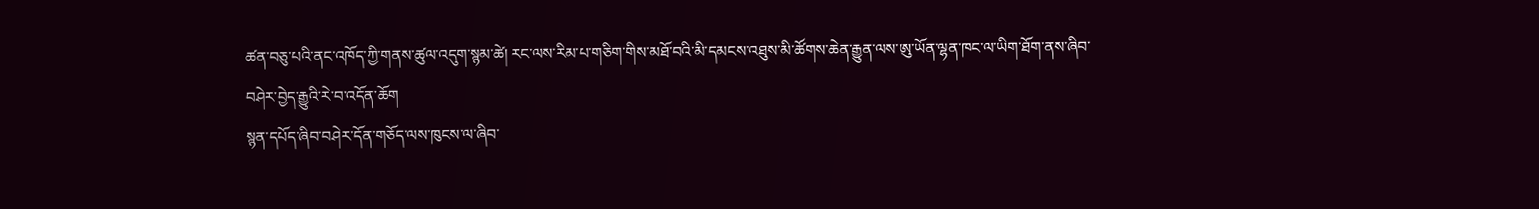ཚན་བཅུ་པའི་ནང་འཁོད་ཀྱི་གནས་ཚུལ་འདུག་སྙམ་ཚེ། རང་ལས་རིམ་པ་གཅིག་གིས་མཐོ་བའི་མི་དམངས་འཐུས་མི་ཚོགས་ཆེན་རྒྱུན་ལས་ཨུ་ཡོན་ལྷན་ཁང་ལ་ཡིག་ཐོག་ནས་ཞིབ་བཤེར་བྱེད་རྒྱུའི་རེ་བ་འདོན་ཆོག
སྙན་དཔོད་ཞིབ་བཤེར་དོན་གཅོད་ལས་ཁུངས་ལ་ཞིབ་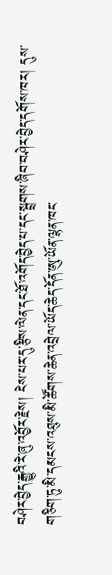བཤེར་བྱེད་རྒྱུའི་རེ་ཞུ་འབྱོར་རྗེས། ངེས་པར་དུ་རྩིས་ལེན་དང་ཐོ་འགོད་བྱེད་པ་དང་སྦྲགས་ཞིབ་བཤེར་བྱེད་དགོས་ཁར། དུས་གཅིག་ཏུ་མི་དམངས་འཐུས་མི་ཚོགས་ཆེན་འབྲེལ་ཡོད་ཆེད་དོན་ཨུ་ཡོན་ལྷན་ཁང་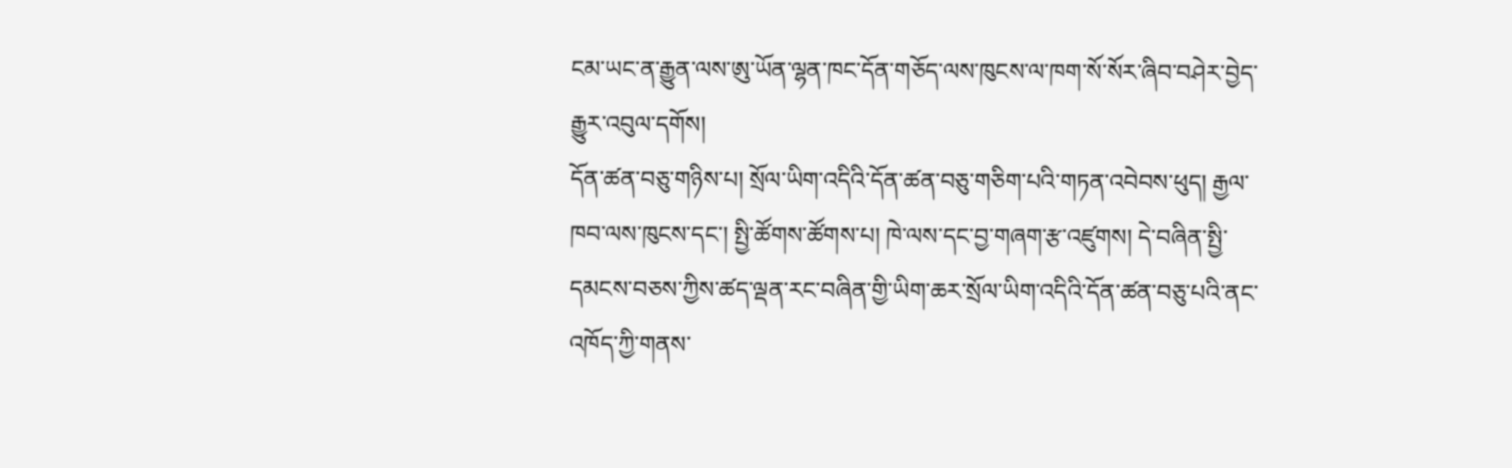ངམ་ཡང་ན་རྒྱུན་ལས་ཨུ་ཡོན་ལྷན་ཁང་དོན་གཅོད་ལས་ཁུངས་ལ་ཁག་སོ་སོར་ཞིབ་བཤེར་བྱེད་རྒྱུར་འབུལ་དགོས།
དོན་ཚན་བཅུ་གཉིས་པ། སྲོལ་ཡིག་འདིའི་དོན་ཚན་བཅུ་གཅིག་པའི་གཏན་འབེབས་ཕུད། རྒྱལ་ཁབ་ལས་ཁུངས་དང་། སྤྱི་ཚོགས་ཚོགས་པ། ཁེ་ལས་དང་བྱ་གཞག་རྩ་འཛུགས། དེ་བཞིན་སྤྱི་དམངས་བཅས་ཀྱིས་ཚད་ལྡན་རང་བཞིན་གྱི་ཡིག་ཆར་སྲོལ་ཡིག་འདིའི་དོན་ཚན་བཅུ་པའི་ནང་འཁོད་ཀྱི་གནས་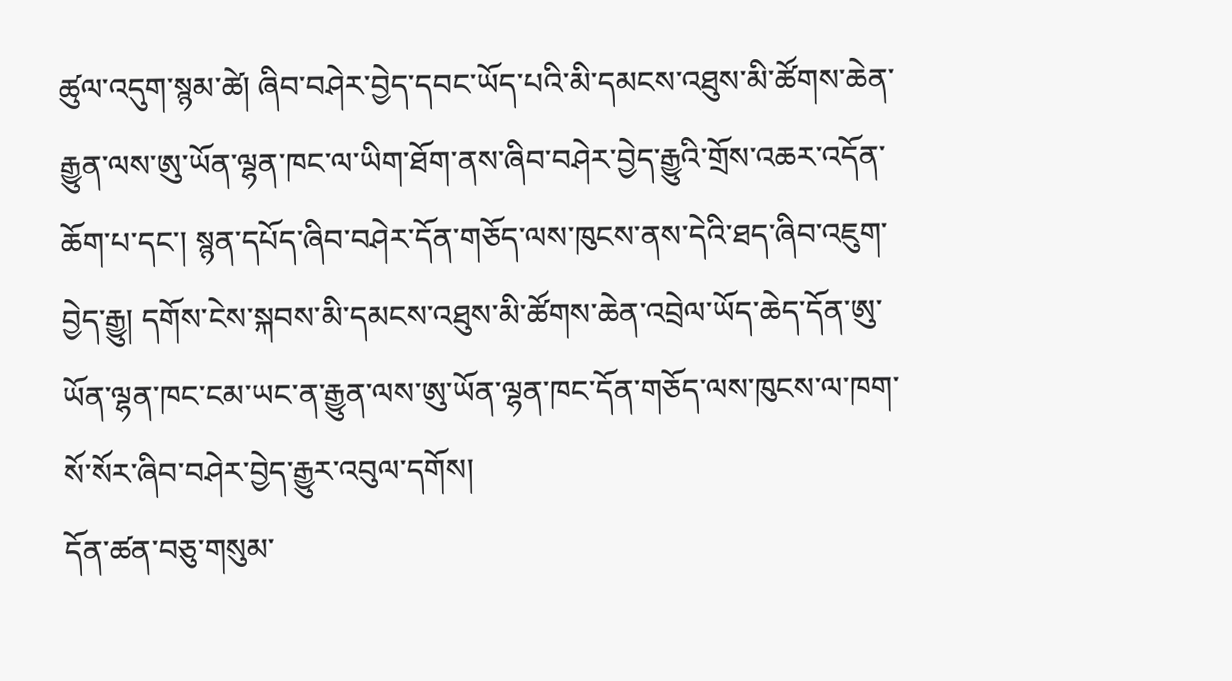ཚུལ་འདུག་སྙམ་ཚེ། ཞིབ་བཤེར་བྱེད་དབང་ཡོད་པའི་མི་དམངས་འཐུས་མི་ཚོགས་ཆེན་རྒྱུན་ལས་ཨུ་ཡོན་ལྷན་ཁང་ལ་ཡིག་ཐོག་ནས་ཞིབ་བཤེར་བྱེད་རྒྱུའི་གྲོས་འཆར་འདོན་ཆོག་པ་དང་། སྙན་དཔོད་ཞིབ་བཤེར་དོན་གཅོད་ལས་ཁུངས་ནས་དེའི་ཐད་ཞིབ་འཇུག་བྱེད་རྒྱུ། དགོས་ངེས་སྐབས་མི་དམངས་འཐུས་མི་ཚོགས་ཆེན་འབྲེལ་ཡོད་ཆེད་དོན་ཨུ་ཡོན་ལྷན་ཁང་ངམ་ཡང་ན་རྒྱུན་ལས་ཨུ་ཡོན་ལྷན་ཁང་དོན་གཅོད་ལས་ཁུངས་ལ་ཁག་སོ་སོར་ཞིབ་བཤེར་བྱེད་རྒྱུར་འབུལ་དགོས།
དོན་ཚན་བཅུ་གསུམ་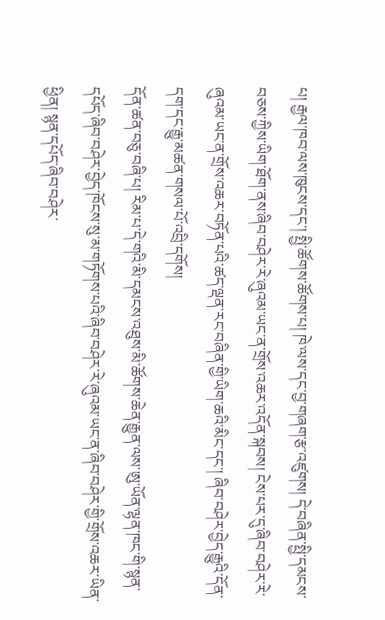པ། རྒྱལ་ཁབ་ལས་ཁུངས་དང་། སྤྱི་ཚོགས་ཚོགས་པ། ཁེ་ལས་དང་བྱ་གཞག་རྩ་འཛུགས། དེ་བཞིན་སྤྱི་དམངས་བཅས་ཀྱིས་ཡིག་ཐོག་ནས་ཞིབ་བཤེར་རེ་ཞུའམ་ཡང་ན་གྲོས་འཆར་འདོན་སྐབས། ངེས་པར་དུ་ཞིབ་བཤེར་རེ་ཞུའམ་ཡང་ན་གྲོས་འཆར་བཏོན་པའི་ཚད་ལྡན་རང་བཞིན་གྱི་ཡིག་ཆའི་མིང་དང་། ཞིབ་བཤེར་བྱེད་རྒྱུའི་དོན་དག་དང་རྒྱུ་མཚན་གསལ་པོ་འབྲི་དགོས།
དོན་ཚན་བཅུ་བཞི་པ། རིམ་པ་དེ་གའི་མི་དམངས་འཐུས་མི་ཚོགས་ཆེན་རྒྱུན་ལས་ཨུ་ཡོན་ལྷན་ཁང་གི་སྙན་དཔོད་ཞིབ་བཤེར་བྱེད་ཁོངས་སུ་མ་གཏོགས་པའི་ཞིབ་བཤེར་རེ་ཞུའམ་ཡང་ན་ཞིབ་བཤེར་གྱི་གྲོས་འཆར་ཡིན་ཕྱིན། སྙན་དཔོད་ཞིབ་བཤེར་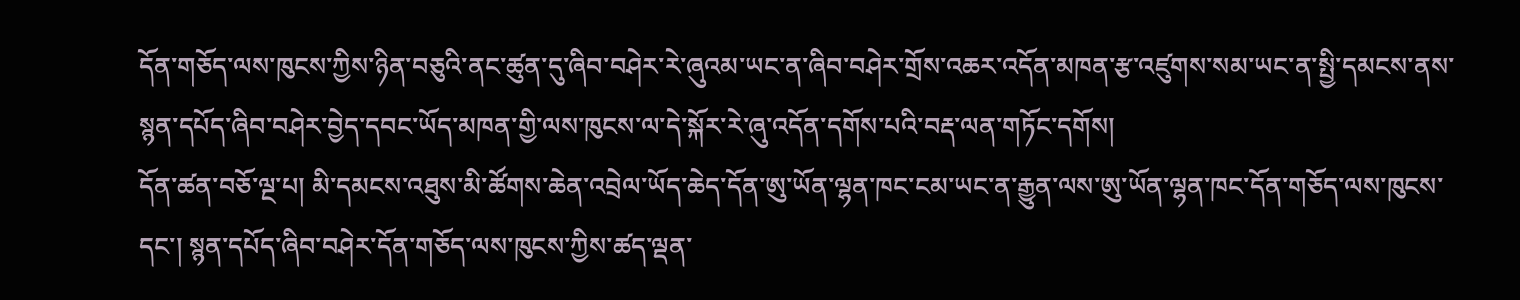དོན་གཅོད་ལས་ཁུངས་ཀྱིས་ཉིན་བཅུའི་ནང་ཚུན་དུ་ཞིབ་བཤེར་རེ་ཞུའམ་ཡང་ན་ཞིབ་བཤེར་གྲོས་འཆར་འདོན་མཁན་རྩ་འཛུགས་སམ་ཡང་ན་སྤྱི་དམངས་ནས་སྙན་དཔོད་ཞིབ་བཤེར་བྱེད་དབང་ཡོད་མཁན་གྱི་ལས་ཁུངས་ལ་དེ་སྐོར་རེ་ཞུ་འདོན་དགོས་པའི་བརྡ་ལན་གཏོང་དགོས།
དོན་ཚན་བཅོ་ལྔ་པ། མི་དམངས་འཐུས་མི་ཚོགས་ཆེན་འབྲེལ་ཡོད་ཆེད་དོན་ཨུ་ཡོན་ལྷན་ཁང་ངམ་ཡང་ན་རྒྱུན་ལས་ཨུ་ཡོན་ལྷན་ཁང་དོན་གཅོད་ལས་ཁུངས་དང་། སྙན་དཔོད་ཞིབ་བཤེར་དོན་གཅོད་ལས་ཁུངས་ཀྱིས་ཚད་ལྡན་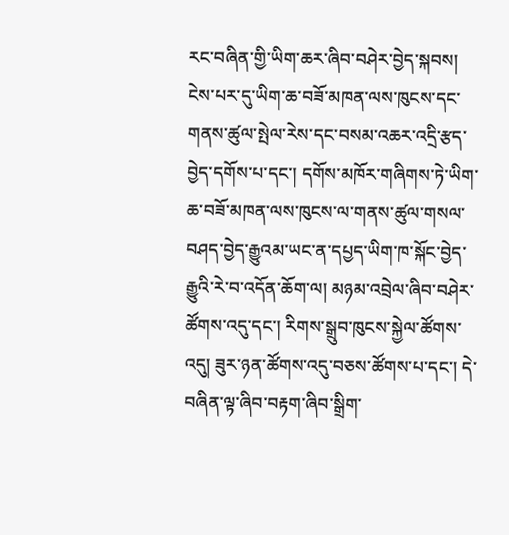རང་བཞིན་གྱི་ཡིག་ཆར་ཞིབ་བཤེར་བྱེད་སྐབས། ངེས་པར་དུ་ཡིག་ཆ་བཟོ་མཁན་ལས་ཁུངས་དང་གནས་ཚུལ་སྤེལ་རེས་དང་བསམ་འཆར་འདྲི་རྩད་བྱེད་དགོས་པ་དང་། དགོས་མཁོར་གཞིགས་ཏེ་ཡིག་ཆ་བཟོ་མཁན་ལས་ཁུངས་ལ་གནས་ཚུལ་གསལ་བཤད་བྱེད་རྒྱུའམ་ཡང་ན་དཔྱད་ཡིག་ཁ་སྐོང་བྱེད་རྒྱུའི་རེ་བ་འདོན་ཆོག་ལ། མཉམ་འབྲེལ་ཞིབ་བཤེར་ཚོགས་འདུ་དང་། རིགས་སྒྲུབ་ཁུངས་སྐྱེལ་ཚོགས་འདུ། ཟུར་ཉན་ཚོགས་འདུ་བཅས་ཚོགས་པ་དང་། དེ་བཞིན་ལྟ་ཞིབ་བརྟག་ཞིབ་སྒྲིག་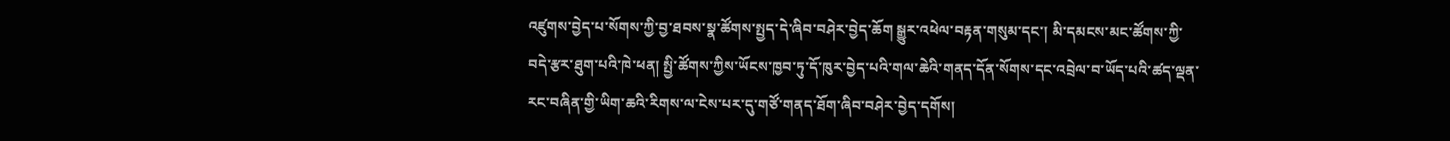འཛུགས་བྱེད་པ་སོགས་ཀྱི་བྱ་ཐབས་སྣ་ཚོགས་སྤྱད་དེ་ཞིབ་བཤེར་བྱེད་ཆོག སྒྱུར་འཕེལ་བརྟན་གསུམ་དང་། མི་དམངས་མང་ཚོགས་ཀྱི་བདེ་རྩར་ཐུག་པའི་ཁེ་ཕན། སྤྱི་ཚོགས་ཀྱིས་ཡོངས་ཁྱབ་ཏུ་དོ་ཁུར་བྱེད་པའི་གལ་ཆེའི་གནད་དོན་སོགས་དང་འབྲེལ་བ་ཡོད་པའི་ཚད་ལྡན་རང་བཞིན་གྱི་ཡིག་ཆའི་རིགས་ལ་ངེས་པར་དུ་གཙོ་གནད་ཐོག་ཞིབ་བཤེར་བྱེད་དགོས།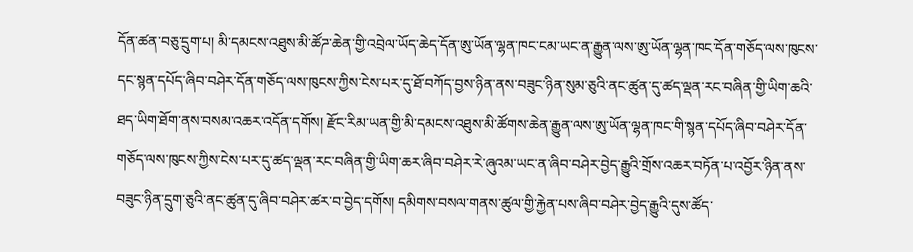དོན་ཚན་བཅུ་དྲུག་པ། མི་དམངས་འཐུས་མི་ཚོཌ་ཆེན་གྱི་འབྲེལ་ཡོད་ཆེད་དོན་ཨུ་ཡོན་ལྷན་ཁང་ངམ་ཡང་ན་རྒྱུན་ལས་ཨུ་ཡོན་ལྷན་ཁང་དོན་གཅོད་ལས་ཁུངས་དང་སྙན་དཔོད་ཞིབ་བཤེར་དོན་གཅོད་ལས་ཁུངས་ཀྱིས་ངེས་པར་དུ་ཐོ་བཀོད་བྱས་ཉིན་ནས་བཟུང་ཉིན་སུམ་ཅུའི་ནང་ཚུན་དུ་ཚད་ལྡན་རང་བཞིན་གྱི་ཡིག་ཆའི་ཐད་ཡིག་ཐོག་ནས་བསམ་འཆར་འདོན་དགོས། རྫོང་རིམ་ཡན་གྱི་མི་དམངས་འཐུས་མི་ཚོགས་ཆེན་རྒྱུན་ལས་ཨུ་ཡོན་ལྷན་ཁང་གི་སྙན་དཔོད་ཞིབ་བཤེར་དོན་གཅོད་ལས་ཁུངས་ཀྱིས་ངེས་པར་དུ་ཚད་ལྡན་རང་བཞིན་གྱི་ཡིག་ཆར་ཞིབ་བཤེར་རེ་ཞུའམ་ཡང་ན་ཞིབ་བཤེར་བྱེད་རྒྱུའི་གྲོས་འཆར་བཏོན་པ་འབྱོར་ཉིན་ནས་བཟུང་ཉིན་དྲུག་ཅུའི་ནང་ཚུན་དུ་ཞིབ་བཤེར་ཚར་བ་བྱེད་དགོས། དམིགས་བསལ་གནས་ཚུལ་གྱི་རྐྱེན་པས་ཞིབ་བཤེར་བྱེད་རྒྱུའི་དུས་ཚོད་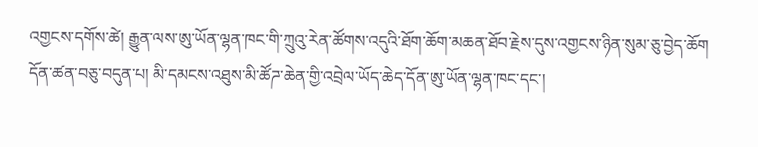འགྱངས་དགོས་ཚེ། རྒྱུན་ལས་ཨུ་ཡོན་ལྷན་ཁང་གི་ཀྲུའུ་རེན་ཚོགས་འདུའི་ཐོག་ཆོག་མཆན་ཐོབ་རྗེས་དུས་འགྱངས་ཉིན་སུམ་ཅུ་བྱེད་ཆོག
དོན་ཚན་བཅུ་བདུན་པ། མི་དམངས་འཐུས་མི་ཚོཌ་ཆེན་གྱི་འབྲེལ་ཡོད་ཆེད་དོན་ཨུ་ཡོན་ལྷན་ཁང་དང་།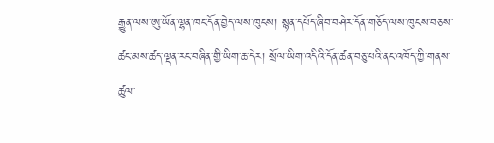རྒྱུན་ལས་ཨུ་ཡོན་ལྷན་ཁང་དོན་བྱེད་ལས་ཁུངས། སྙན་དཔོད་ཞིབ་བཤེར་དོན་གཅོད་ལས་ཁུངས་བཅས་ཚང་མས་ཚད་ལྡན་རང་བཞིན་གྱི་ཡིག་ཆ་དེར། སྲོལ་ཡིག་འདིའི་དོན་ཚན་བཅུ་པའི་ནང་འཁོད་ཀྱི་གནས་ཚུལ་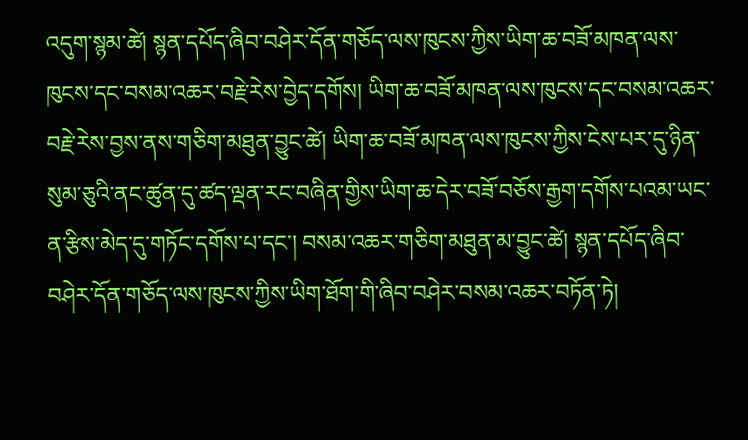འདུག་སྙམ་ཚེ། སྙན་དཔོད་ཞིབ་བཤེར་དོན་གཅོད་ལས་ཁུངས་ཀྱིས་ཡིག་ཆ་བཟོ་མཁན་ལས་ཁུངས་དང་བསམ་འཆར་བརྗེ་རེས་བྱེད་དགོས། ཡིག་ཆ་བཟོ་མཁན་ལས་ཁུངས་དང་བསམ་འཆར་བརྗེ་རེས་བྱས་ནས་གཅིག་མཐུན་བྱུང་ཚེ། ཡིག་ཆ་བཟོ་མཁན་ལས་ཁུངས་ཀྱིས་ངེས་པར་དུ་ཉིན་སུམ་ཅུའི་ནང་ཚུན་དུ་ཚད་ལྡན་རང་བཞིན་གྱིས་ཡིག་ཆ་དེར་བཟོ་བཅོས་རྒྱག་དགོས་པའམ་ཡང་ན་རྩིས་མེད་དུ་གཏོང་དགོས་པ་དང་། བསམ་འཆར་གཅིག་མཐུན་མ་བྱུང་ཚེ། སྙན་དཔོད་ཞིབ་བཤེར་དོན་གཅོད་ལས་ཁུངས་ཀྱིས་ཡིག་ཐོག་གི་ཞིབ་བཤེར་བསམ་འཆར་བཏོན་ཏེ།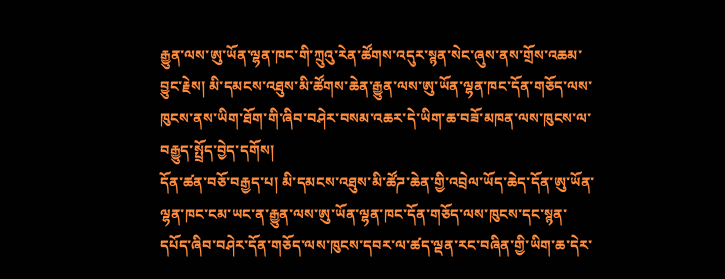རྒྱུན་ལས་ཨུ་ཡོན་ལྷན་ཁང་གི་ཀྲུའུ་རེན་ཚོགས་འདུར་སྙན་སེང་ཞུས་ནས་གྲོས་འཆམ་བྱུང་རྗེས། མི་དམངས་འཐུས་མི་ཚོགས་ཆེན་རྒྱུན་ལས་ཨུ་ཡོན་ལྷན་ཁང་དོན་གཅོད་ལས་ཁུངས་ནས་ཡིག་ཐོག་གི་ཞིབ་བཤེར་བསམ་འཆར་དེ་ཡིག་ཆ་བཟོ་མཁན་ལས་ཁུངས་ལ་བརྒྱུད་སྤྲོད་བྱེད་དགོས།
དོན་ཚན་བཅོ་བརྒྱད་པ། མི་དམངས་འཐུས་མི་ཚོཌ་ཆེན་གྱི་འབྲེལ་ཡོད་ཆེད་དོན་ཨུ་ཡོན་ལྷན་ཁང་ངམ་ཡང་ན་རྒྱུན་ལས་ཨུ་ཡོན་ལྷན་ཁང་དོན་གཅོད་ལས་ཁུངས་དང་སྙན་དཔོད་ཞིབ་བཤེར་དོན་གཅོད་ལས་ཁུངས་དབར་ལ་ཚད་ལྡན་རང་བཞིན་གྱི་ཡིག་ཆ་དེར་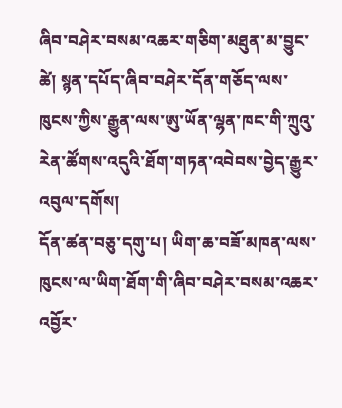ཞིབ་བཤེར་བསམ་འཆར་གཅིག་མཐུན་མ་བྱུང་ཚེ། སྙན་དཔོད་ཞིབ་བཤེར་དོན་གཅོད་ལས་ཁུངས་ཀྱིས་རྒྱུན་ལས་ཨུ་ཡོན་ལྷན་ཁང་གི་ཀྲུའུ་རེན་ཚོགས་འདུའི་ཐོག་གཏན་འབེབས་བྱེད་རྒྱུར་འབུལ་དགོས།
དོན་ཚན་བཅུ་དགུ་པ། ཡིག་ཆ་བཟོ་མཁན་ལས་ཁུངས་ལ་ཡིག་ཐོག་གི་ཞིབ་བཤེར་བསམ་འཆར་འབྱོར་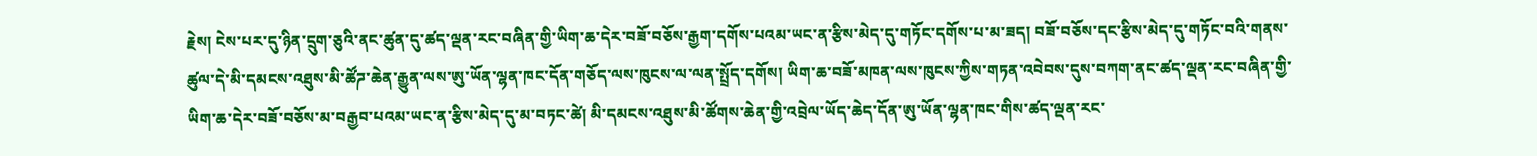རྗེས། ངེས་པར་དུ་ཉིན་དྲུག་ཅུའི་ནང་ཚུན་དུ་ཚད་ལྡན་རང་བཞིན་གྱི་ཡིག་ཆ་དེར་བཟོ་བཅོས་རྒྱག་དགོས་པའམ་ཡང་ན་རྩིས་མེད་དུ་གཏོང་དགོས་པ་མ་ཟད། བཟོ་བཅོས་དང་རྩིས་མེད་དུ་གཏོང་བའི་གནས་ཚུལ་དེ་མི་དམངས་འཐུས་མི་ཚོཌ་ཆེན་རྒྱུན་ལས་ཨུ་ཡོན་ལྷན་ཁང་དོན་གཅོད་ལས་ཁུངས་ལ་ལན་སྤྲོད་དགོས། ཡིག་ཆ་བཟོ་མཁན་ལས་ཁུངས་ཀྱིས་གཏན་འབེབས་དུས་བཀག་ནང་ཚད་ལྡན་རང་བཞིན་གྱི་ཡིག་ཆ་དེར་བཟོ་བཅོས་མ་བརྒྱབ་པའམ་ཡང་ན་རྩིས་མེད་དུ་མ་བཏང་ཚེ། མི་དམངས་འཐུས་མི་ཚོགས་ཆེན་གྱི་འབྲེལ་ཡོད་ཆེད་དོན་ཨུ་ཡོན་ལྷན་ཁང་གིས་ཚད་ལྡན་རང་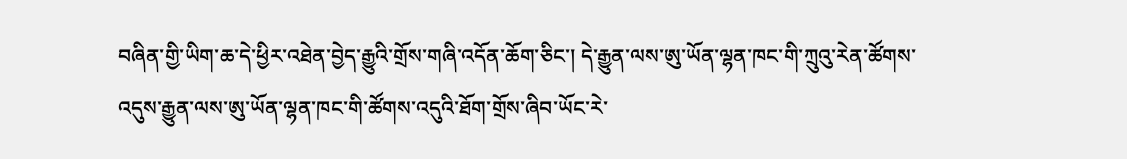བཞིན་གྱི་ཡིག་ཆ་དེ་ཕྱིར་འཐེན་བྱེད་རྒྱུའི་གྲོས་གཞི་འདོན་ཆོག་ཅིང་། དེ་རྒྱུན་ལས་ཨུ་ཡོན་ལྷན་ཁང་གི་ཀྲུའུ་རེན་ཚོགས་འདུས་རྒྱུན་ལས་ཨུ་ཡོན་ལྷན་ཁང་གི་ཚོགས་འདུའི་ཐོག་གྲོས་ཞིབ་ཡོང་རེ་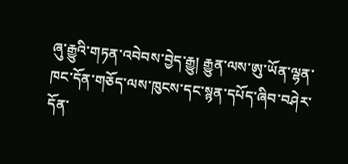ཞུ་རྒྱུའི་གཏན་འབེབས་བྱེད་རྒྱུ། རྒྱུན་ལས་ཨུ་ཡོན་ལྷན་ཁང་དོན་གཅོད་ལས་ཁུངས་དང་སྙན་དཔོད་ཞིབ་བཤེར་དོན་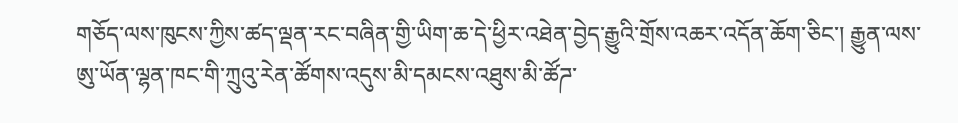གཅོད་ལས་ཁུངས་ཀྱིས་ཚད་ལྡན་རང་བཞིན་གྱི་ཡིག་ཆ་དེ་ཕྱིར་འཐེན་བྱེད་རྒྱུའི་གྲོས་འཆར་འདོན་ཆོག་ཅིང་། རྒྱུན་ལས་ཨུ་ཡོན་ལྷན་ཁང་གི་ཀྲུའུ་རེན་ཚོགས་འདུས་མི་དམངས་འཐུས་མི་ཚོཌ་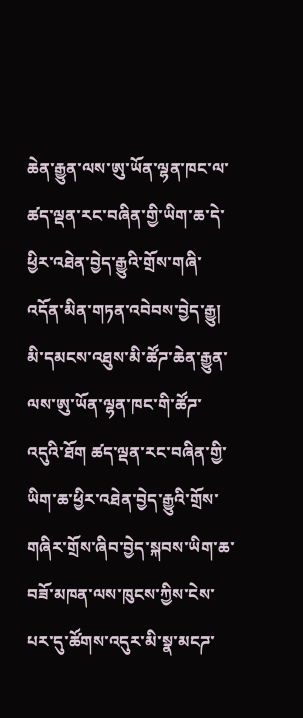ཆེན་རྒྱུན་ལས་ཨུ་ཡོན་ལྷན་ཁང་ལ་ཚད་ལྡན་རང་བཞིན་གྱི་ཡིག་ཆ་དེ་ཕྱིར་འཐེན་བྱེད་རྒྱུའི་གྲོས་གཞི་འདོན་མིན་གཏན་འབེབས་བྱེད་རྒྱུ། མི་དམངས་འཐུས་མི་ཚོཌ་ཆེན་རྒྱུན་ལས་ཨུ་ཡོན་ལྷན་ཁང་གི་ཚོཌ་འདུའི་ཐོག ཚད་ལྡན་རང་བཞིན་གྱི་ཡིག་ཆ་ཕྱིར་འཐེན་བྱེད་རྒྱུའི་གྲོས་གཞིར་གྲོས་ཞིབ་བྱེད་སྐབས་ཡིག་ཆ་བཟོ་མཁན་ལས་ཁུངས་ཀྱིས་ངེས་པར་དུ་ཚོགས་འདུར་མི་སྣ་མངཌ་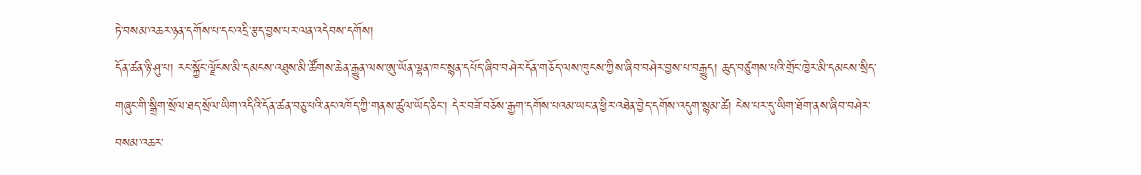ཏེ་བསམ་འཆར་ཉན་དགོས་པ་དང་འདྲི་རྩད་བྱས་པར་ལན་འདེབས་དགོས།
དོན་ཚན་ཉི་ཤུ་པ། རང་སྐྱོང་ལྗོངས་མི་དམངས་འཐུས་མི་ཚོགས་ཆེན་རྒྱུན་ལས་ཨུ་ཡོན་ལྷན་ཁང་སྙན་དཔོད་ཞིབ་བཤེར་དོན་གཅོད་ལས་ཁུངས་ཀྱིས་ཞིབ་བཤེར་བྱས་པ་བརྒྱུད། ཆུད་བཙུགས་པའི་གྲོང་ཁྱེར་མི་དམངས་སྲིད་གཞུང་གི་སྒྲིག་སྲོལ་ཐད་སྲོལ་ཡིག་འདིའི་དོན་ཚན་བཅུ་པའི་ནང་འཁོད་ཀྱི་གནས་ཚུལ་ཡོད་ཅིང་། དེར་བཟོ་བཅོས་རྒྱག་དགོས་པའམ་ཡང་ན་ཕྱིར་འཐེན་བྱེད་དགོས་འདུག་སྙམ་ཚེ། ངེས་པར་དུ་ཡིག་ཐོག་ནས་ཞིབ་བཤེར་བསམ་འཆར་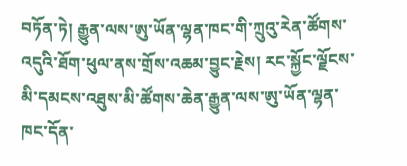བཏོན་ཏེ། རྒྱུན་ལས་ཨུ་ཡོན་ལྷན་ཁང་གི་ཀྲུའུ་རེན་ཚོགས་འདུའི་ཐོག་ཕུལ་ནས་གྲོས་འཆམ་བྱུང་རྗེས། རང་སྐྱོང་ལྗོངས་མི་དམངས་འཐུས་མི་ཚོགས་ཆེན་རྒྱུན་ལས་ཨུ་ཡོན་ལྷན་ཁང་དོན་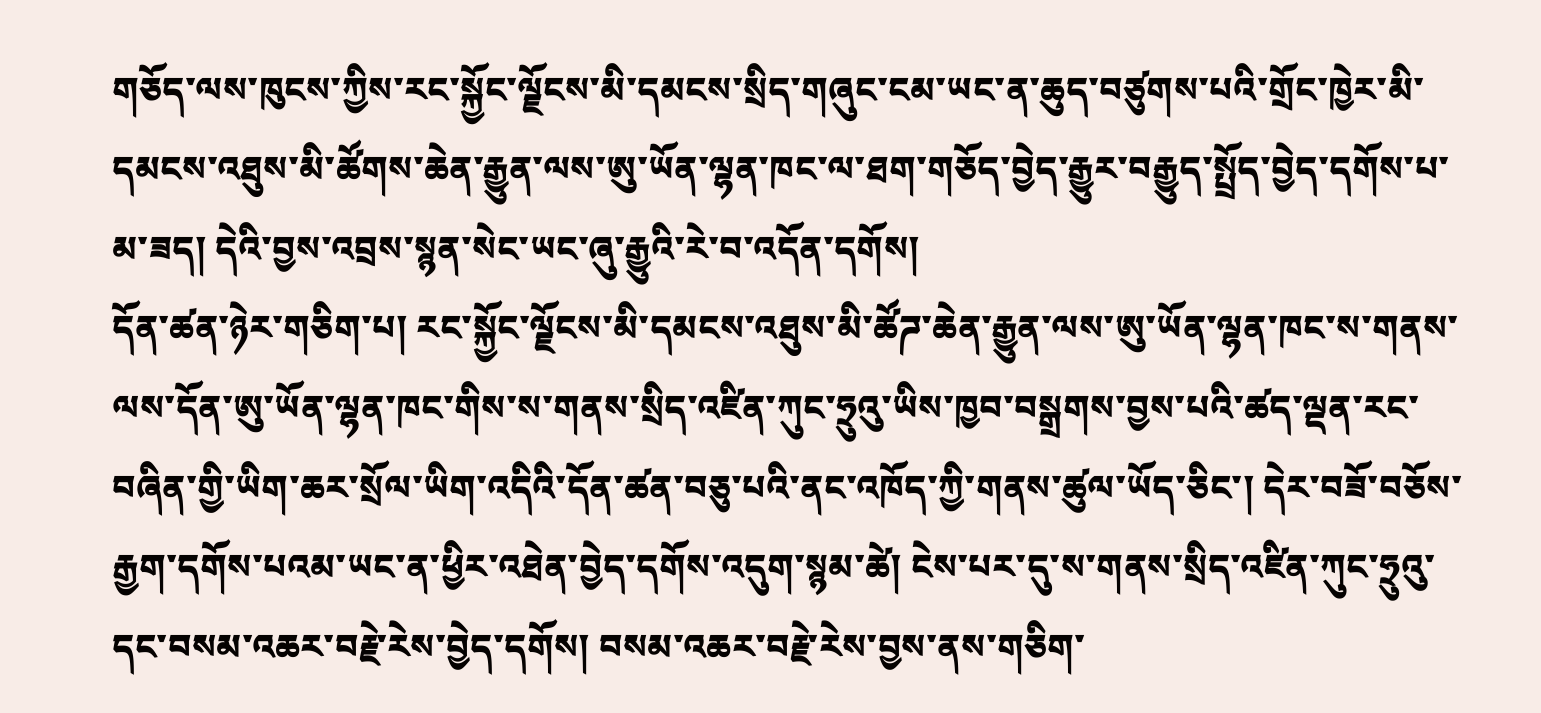གཅོད་ལས་ཁུངས་ཀྱིས་རང་སྐྱོང་ལྗོངས་མི་དམངས་སྲིད་གཞུང་ངམ་ཡང་ན་ཆུད་བཙུགས་པའི་གྲོང་ཁྱེར་མི་དམངས་འཐུས་མི་ཚོགས་ཆེན་རྒྱུན་ལས་ཨུ་ཡོན་ལྷན་ཁང་ལ་ཐག་གཅོད་བྱེད་རྒྱུར་བརྒྱུད་སྤྲོད་བྱེད་དགོས་པ་མ་ཟད། དེའི་བྱས་འབྲས་སྙན་སེང་ཡང་ཞུ་རྒྱུའི་རེ་བ་འདོན་དགོས།
དོན་ཚན་ཉེར་གཅིག་པ། རང་སྐྱོང་ལྗོངས་མི་དམངས་འཐུས་མི་ཚོཌ་ཆེན་རྒྱུན་ལས་ཨུ་ཡོན་ལྷན་ཁང་ས་གནས་ལས་དོན་ཨུ་ཡོན་ལྷན་ཁང་གིས་ས་གནས་སྲིད་འཛིན་ཀུང་ཧྲུའུ་ཡིས་ཁྱབ་བསྒྲགས་བྱས་པའི་ཚད་ལྡན་རང་བཞིན་གྱི་ཡིག་ཆར་སྲོལ་ཡིག་འདིའི་དོན་ཚན་བཅུ་པའི་ནང་འཁོད་ཀྱི་གནས་ཚུལ་ཡོད་ཅིང་། དེར་བཟོ་བཅོས་རྒྱག་དགོས་པའམ་ཡང་ན་ཕྱིར་འཐེན་བྱེད་དགོས་འདུག་སྙམ་ཚེ། ངེས་པར་དུ་ས་གནས་སྲིད་འཛིན་ཀུང་ཧྲུའུ་དང་བསམ་འཆར་བརྗེ་རེས་བྱེད་དགོས། བསམ་འཆར་བརྗེ་རེས་བྱས་ནས་གཅིག་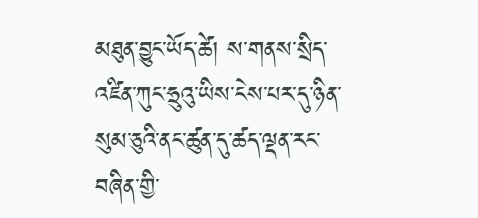མཐུན་བྱུང་ཡོད་ཚེ། ས་གནས་སྲིད་འཛིན་ཀུང་ཧྲུའུ་ཡིས་ངེས་པར་དུ་ཉིན་སུམ་ཅུའི་ནང་ཚུན་དུ་ཚད་ལྡན་རང་བཞིན་གྱི་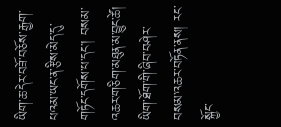ཡིག་ཆ་དེར་བཟོ་བཅོས་རྒྱག་པའམ་ཡང་ན་རྩིས་མེད་དུ་གཏོང་དགོས་པ་དང་། བསམ་འཆར་གཅིག་མཐུན་མ་བྱུང་ཚེ། ཡིག་ཐོག་གི་ཞིབ་བཤེར་བསམ་འཆར་བཏོན་ནས། རང་སྐྱོང་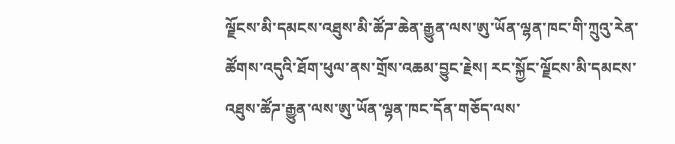ལྗོངས་མི་དམངས་འཐུས་མི་ཚོཌ་ཆེན་རྒྱུན་ལས་ཨུ་ཡོན་ལྷན་ཁང་གི་ཀྲུའུ་རེན་ཚོགས་འདུའི་ཐོག་ཕུལ་ནས་གྲོས་འཆམ་བྱུང་རྗེས། རང་སྐྱོང་ལྗོངས་མི་དམངས་འཐུས་ཚོཌ་རྒྱུན་ལས་ཨུ་ཡོན་ལྷན་ཁང་དོན་གཅོད་ལས་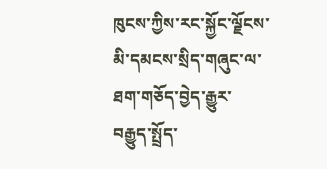ཁུངས་ཀྱིས་རང་སྐྱོང་ལྗོངས་མི་དམངས་སྲིད་གཞུང་ལ་ཐག་གཅོད་བྱེད་རྒྱུར་བརྒྱུད་སྤྲོད་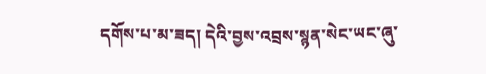དགོས་པ་མ་ཟད། དེའི་བྱས་འབྲས་སྙན་སེང་ཡང་ཞུ་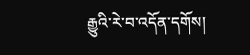རྒྱུའི་རེ་བ་འདོན་དགོས།